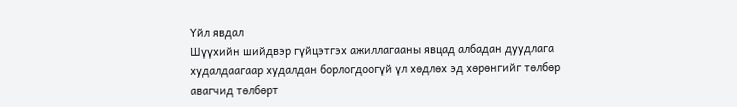Үйл явдал
Шүүхийн шийдвэр гүйцэтгэх ажиллагааны явцад албадан дуудлага худалдаагаар худалдан борлогдоогүй үл хөдлөх эд хөрөнгийг төлбөр авагчид төлбөрт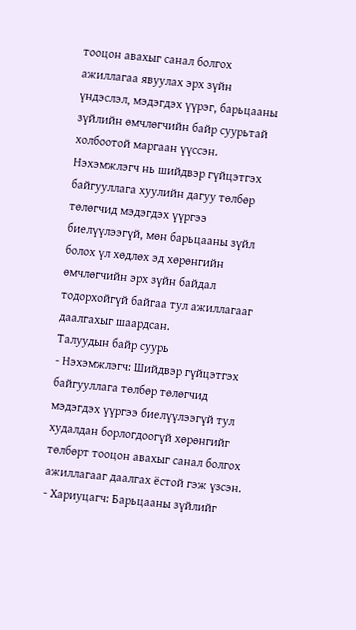тооцон авахыг санал болгох ажиллагаа явуулах эрх зүйн үндэслэл, мэдэгдэх үүрэг, барьцааны зүйлийн өмчлөгчийн байр суурьтай холбоотой маргаан үүссэн. Нэхэмжлэгч нь шийдвэр гүйцэтгэх байгууллага хуулийн дагуу төлбөр төлөгчид мэдэгдэх үүргээ биелүүлээгүй, мөн барьцааны зүйл болох үл хөдлөх эд хөрөнгийн өмчлөгчийн эрх зүйн байдал тодорхойгүй байгаа тул ажиллагааг даалгахыг шаардсан.
Талуудын байр суурь
- Нэхэмжлэгч: Шийдвэр гүйцэтгэх байгууллага төлбөр төлөгчид мэдэгдэх үүргээ биелүүлээгүй тул худалдан борлогдоогүй хөрөнгийг төлбөрт тооцон авахыг санал болгох ажиллагааг даалгах ёстой гэж үзсэн.
- Хариуцагч: Барьцааны зүйлийг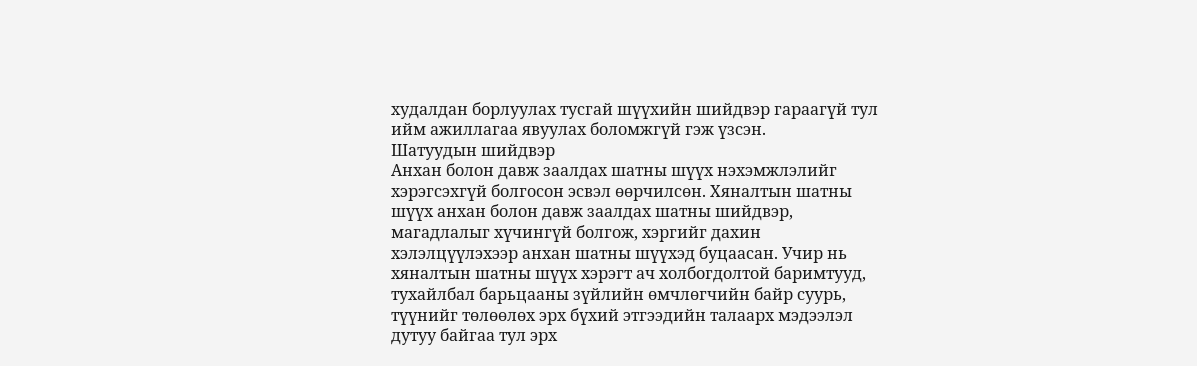худалдан борлуулах тусгай шүүхийн шийдвэр гараагүй тул ийм ажиллагаа явуулах боломжгүй гэж үзсэн.
Шатуудын шийдвэр
Анхан болон давж заалдах шатны шүүх нэхэмжлэлийг хэрэгсэхгүй болгосон эсвэл өөрчилсөн. Хяналтын шатны шүүх анхан болон давж заалдах шатны шийдвэр, магадлалыг хүчингүй болгож, хэргийг дахин хэлэлцүүлэхээр анхан шатны шүүхэд буцаасан. Учир нь хяналтын шатны шүүх хэрэгт ач холбогдолтой баримтууд, тухайлбал барьцааны зүйлийн өмчлөгчийн байр суурь, түүнийг төлөөлөх эрх бүхий этгээдийн талаарх мэдээлэл дутуу байгаа тул эрх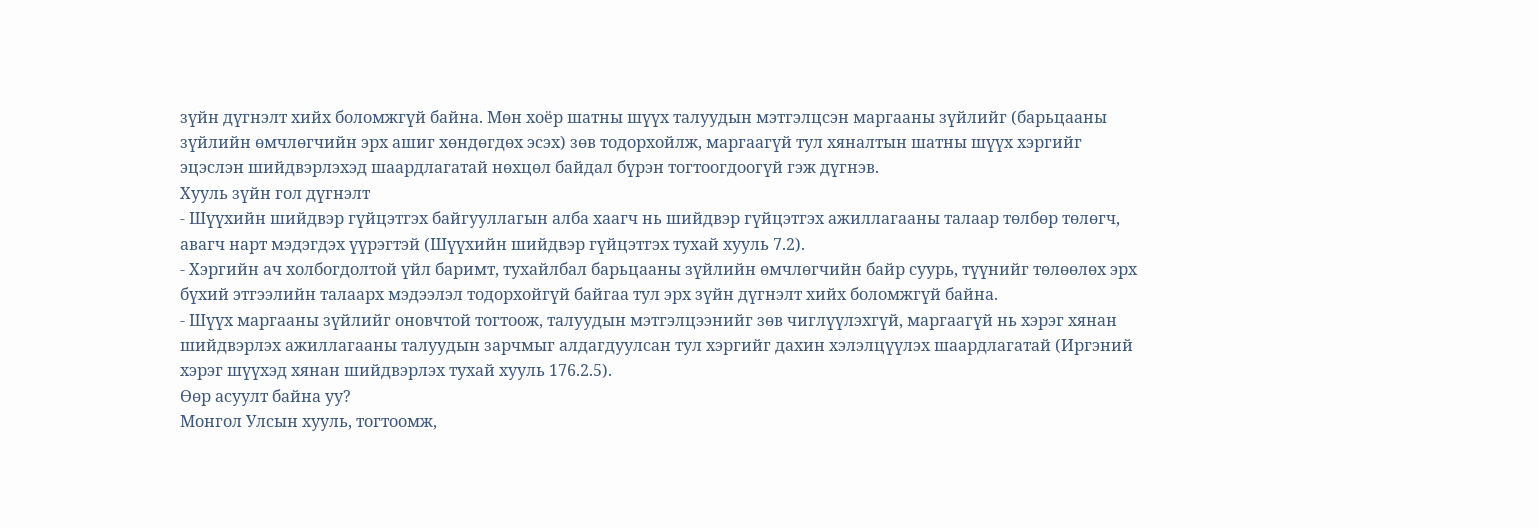зүйн дүгнэлт хийх боломжгүй байна. Мөн хоёр шатны шүүх талуудын мэтгэлцсэн маргааны зүйлийг (барьцааны зүйлийн өмчлөгчийн эрх ашиг хөндөгдөх эсэх) зөв тодорхойлж, маргаагүй тул хяналтын шатны шүүх хэргийг эцэслэн шийдвэрлэхэд шаардлагатай нөхцөл байдал бүрэн тогтоогдоогүй гэж дүгнэв.
Хууль зүйн гол дүгнэлт
- Шүүхийн шийдвэр гүйцэтгэх байгууллагын алба хаагч нь шийдвэр гүйцэтгэх ажиллагааны талаар төлбөр төлөгч, авагч нарт мэдэгдэх үүрэгтэй (Шүүхийн шийдвэр гүйцэтгэх тухай хууль 7.2).
- Хэргийн ач холбогдолтой үйл баримт, тухайлбал барьцааны зүйлийн өмчлөгчийн байр суурь, түүнийг төлөөлөх эрх бүхий этгээлийн талаарх мэдээлэл тодорхойгүй байгаа тул эрх зүйн дүгнэлт хийх боломжгүй байна.
- Шүүх маргааны зүйлийг оновчтой тогтоож, талуудын мэтгэлцээнийг зөв чиглүүлэхгүй, маргаагүй нь хэрэг хянан шийдвэрлэх ажиллагааны талуудын зарчмыг алдагдуулсан тул хэргийг дахин хэлэлцүүлэх шаардлагатай (Иргэний хэрэг шүүхэд хянан шийдвэрлэх тухай хууль 176.2.5).
Өөр асуулт байна уу?
Монгол Улсын хууль, тогтоомж,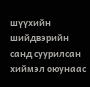шүүхийн шийдвэрийн санд суурилсан хиймэл оюунаас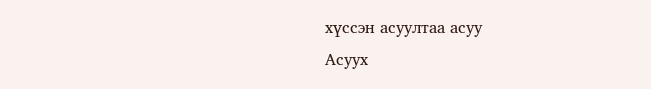хүссэн асуултаа асуу
Асуух